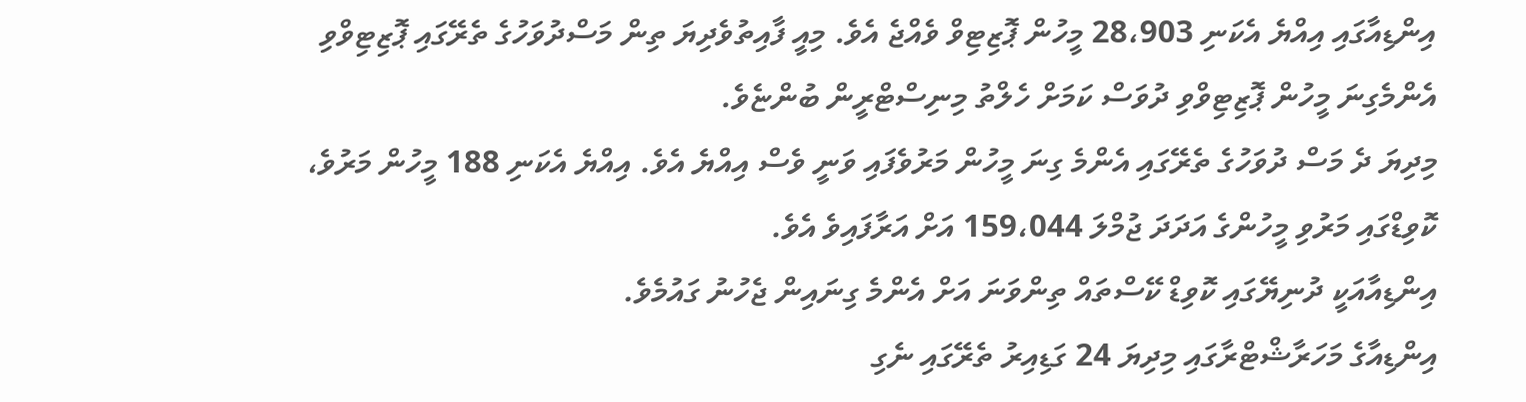އިންޑިއާގައި އިއްޔެ އެކަނި 28،903 މީހުން ޕޮޒިޓިވް ވެއްޖެ އެވެ. މިއީ ފާއިތުވެދިޔަ ތިން މަސްދުވަހުގެ ތެރޭގައި ޕޮޒިޓިވްވި އެންމެގިނަ މީހުން ޕޮޒިޓިވްވި ދުވަސް ކަމަށް ހެލްތު މިނިސްޓްރީން ބުންޏެވެ.
މިދިޔަ ދެ މަސް ދުވަހުގެ ތެރޭގައި އެންމެ ގިނަ މީހުން މަރުވެފައި ވަނީ ވެސް އިއްޔެ އެވެ. އިއްޔެ އެކަނި 188 މީހުން މަރުވެ، ކޮވިޑްގައި މަރުވި މީހުންގެ އަދަދަ ޖުމްލަ 159،044 އަށް އަރާފައިވެ އެވެ.
އިންޑިއާއަކީ ދުނިޔޭގައި ކޮވިޑް ކޭސްތައް ތިންވަނަ އަށް އެންމެ ގިނައިން ޖެހުނު ގައުމެވެ.
އިންޑިއާގެ މަހަރާޝްޓްރާގައި މިދިޔަ 24 ގަޑިއިރު ތެރޭގައި ނެގި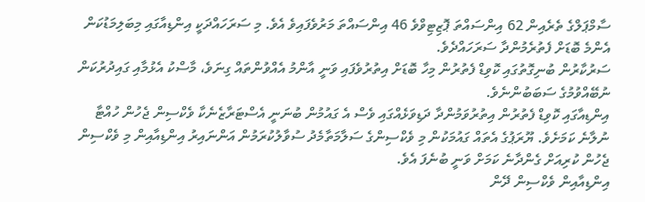ސާމްޕަލްގެ ތެރެއިން 62 އިންސައްތަ ޕޮޒިޓިވްވެ 46 އިންސައްތަ މަރުވެފައިވެ އެވެ. މި ސަރަހައްދަކީ އިންޑިއާގައި މިބަލިމަޑުކަން އެންމެ ބޮޑަށް ފެތުރެމުންދާ ސަރަހައްދެވެ.
ސަރުކާރުން ބުނިގޮތުގައި ކޮވިޑް ފެތުރުން މިހާ ބޮޑަށް އިތުރުވެފައި ވަނީ އާންމު އެއްވުންތައް ގިނަވެ، މާސްކު އެޅުމާއި ގައިދުރުކަން ނުބޭއްވުމުގެ ސަބަބުންނެވެ.
އިންޑިއާގައި ކޮވިޑް ފެތުރުން އިތުރުވަމުންދާ ދަޑިވަޅެއްގައި ވެސް އެ ގައުމުން ބުނަނީ އެސްޓަރާޒެނެކާ ވެކްސިން ޖެހުން ހުއްޓާ ނުލާނެ ކަމަށެވެ. ޔޫރަޕުގެ އެތައް ގައުމަކުން މި ވެކްސިންގެ ސަލާމަތާމެދު ސުވާލުކުރަމުން އަންނައިރު އިންޑިއާއިން މި ވެކްސިން ޖެހުން ކުރިއަށް ގެންދާނެ ކަމަށް ވަނީ ބުނެފަ އެވެ.
އިންޑިއާއިން ވެކްސިން ދޭން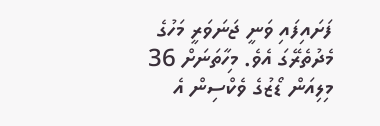ފަށައިފައި ވަނީ ޖަނަވަރީ މަހުގެ މެދުތެރޭގަ އެވެ. މިހާތަނަށް 36 މިލިއަން ޑޯޒުގެ ވެކްސިން އެ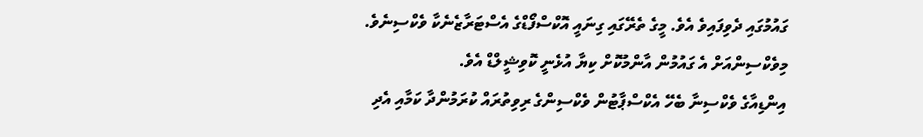ގައުމުގައި ދެވިފައިވެ އެވެ. މީގެ ތެރޭގައި ގިނައީ އޮކްސްފޯޑްގެ އެސްޓަރާޒެނެކާ ވެކްސިނެވެ. މިވެކްސިންއަށް އެ ގައުމުން އާންމުކޮށް ކިޔާ އުޅެނީ ކޮވިޝީލްޑް އެވެ.
އިންޑިއާގެ ވެކްސިނާ ބެހޭ އެކްސްޕާޓުން ވެކްސިންގެ ރިވިތުރައް ކުރަމުންދާ ކަމާއި އެދި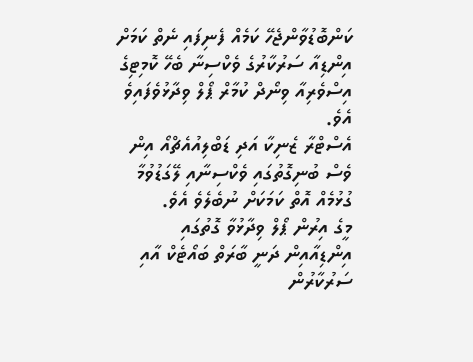ކަންބޮޑުވާންޖެހޭ ކަމެއް ފެނިފައި ނެތް ކަމަށް އިންޑިއާ ސަރުކާރުގެ ވެކްސިނާ ބެހޭ ކޮމިޓިގެ އިސްވެރިއާ ވިނޯދް ކުމާރް ޕޯލް ވިދާޅުވެފައިވެ އެވެ.
އެސްޓްރާ ޒެނިކާ އަދި ޑަބްލިއުއެޗްއޯ އިން ވެސް ބުނިގޮތުގައި ވެކްސިނާއި ލޭގަޑުވުމާ ގުޅުމެއް އޮތް ކަމަކަށް ނުބެލެވެ އެވެ.
މީގެ އިރުން ޕޯލް ވިދާޅުވާ ގޮތުގައި އިންޑިއާއިން ދަނީ ބާރަތް ބައޯޓެކް އާއި ސަރުކާރުން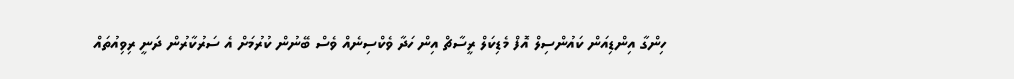ހިންގާ އިންޑިއަން ކައުންސިލް އޮފް މެޑިކަލް ރީސާޗް އިން ހަދާ ވެކްސިނެއް ވެސް ބޭނުން ކުރުމަށް އެ ސަރުކާރުން ދަނީ ރިވިއުތައް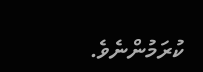ކުރަމުންނެވެ.